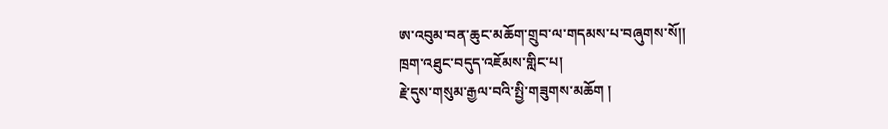ཨ་འབུམ་བན་ཆུང་མཆོག་གྲུབ་ལ་གདམས་པ་བཞུགས་སོ།།
ཁྲག་འཐུང་བདུད་འཇོམས་གླིང་པ།
རྗེ་དུས་གསུམ་རྒྱལ་བའི་སྤྱི་གཟུགས་མཆོག །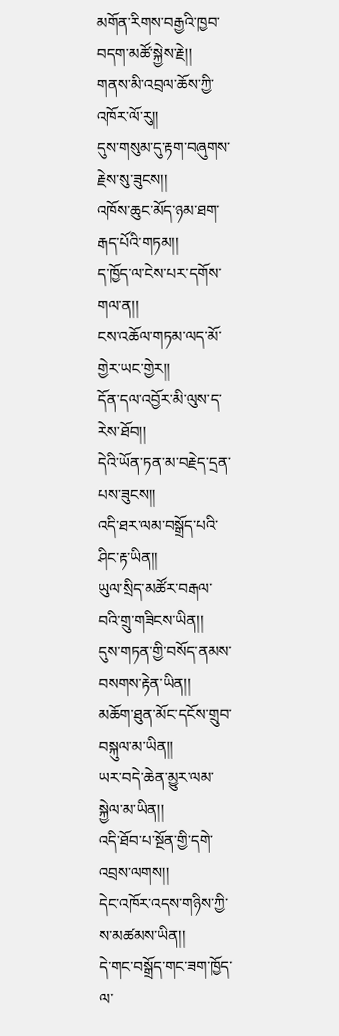མགོན་རིགས་བརྒྱའི་ཁྱབ་བདག་མཚོ་སྐྱེས་རྗེ།།
གནས་མི་འབྲལ་ཆོས་ཀྱི་འཁོར་ལོ་རུ།།
དུས་གསུམ་དུ་རྟག་བཞུགས་རྗེས་སུ་ཟུངས།།
འཁོས་ཆུང་མོད་ཉམ་ཐག་རྒད་པོའི་གཏམ།།
ད་ཁྱོད་ལ་ངེས་པར་དགོས་གལ་ན།།
ངས་འཆོལ་གཏམ་ལད་མོ་གྱེར་ཡང་གྱེར།།
དོན་དལ་འབྱོར་མི་ལུས་ད་རེས་ཐོབ།།
དེའི་ཡོན་ཏན་མ་བརྗེད་དྲན་པས་ཟུངས།།
འདི་ཐར་ལམ་བསྒྲོད་པའི་ཤིང་རྟ་ཡིན།།
ཡུལ་སྲིད་མཚོར་བརྒལ་བའི་གྲུ་གཟིངས་ཡིན།།
དུས་གཏན་གྱི་བསོད་ནམས་བསགས་རྟེན་ཡིན།།
མཆོག་ཐུན་མོང་དངོས་གྲུབ་བསྐུལ་མ་ཡིན།།
ཡར་བདེ་ཆེན་མྱུར་ལམ་སྐྱེལ་མ་ཡིན།།
འདི་ཐོབ་པ་སྔོན་གྱི་དགེ་འབྲས་ལགས།།
དེང་འཁོར་འདས་གཉིས་ཀྱི་ས་མཚམས་ཡིན།།
དེ་གང་བསྒྲོད་གང་ཟག་ཁྱོད་ལ་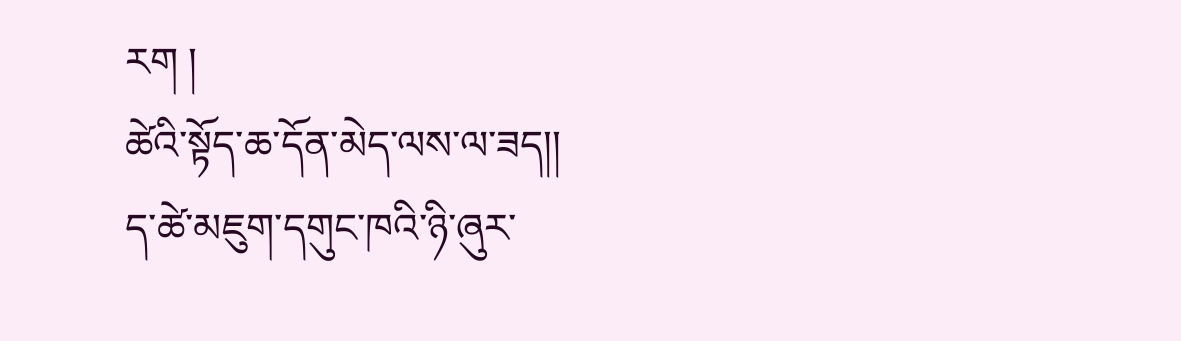རག །
ཚེའི་སྟོད་ཆ་དོན་མེད་ལས་ལ་ཟད།།
ད་ཚེ་མཇུག་དགུང་ཁའི་ཉི་ཞུར་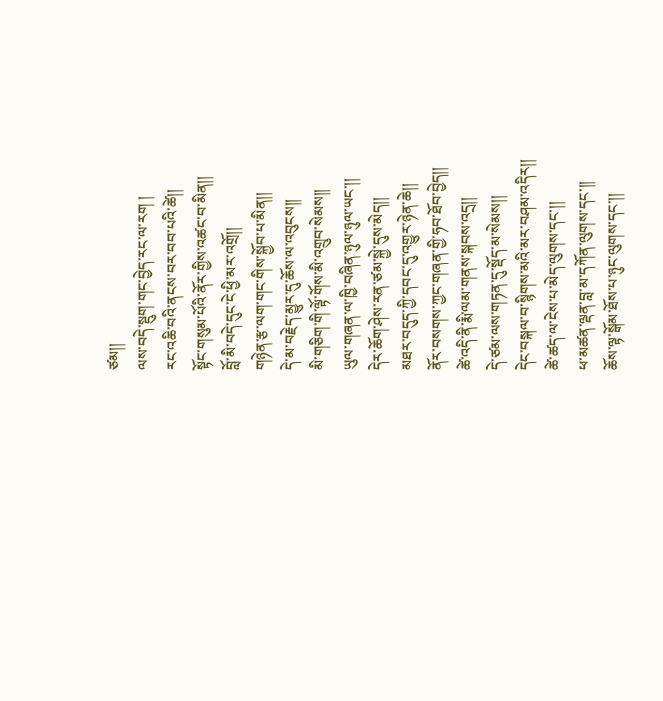ཙམ།།
ལས་བདེ་སྡུག་གང་བྱེད་རང་ལ་རག །
རང་འཆི་བའི་ནངས་བར་བབ་པའི་ཚེ།།
སྟོང་གསུམ་པོའི་ནོར་གྱིས་འཚང་བ་མིན།།
བློ་མི་བདེ་དུང་ངེ་ཕྱི་མར་འགྲོ།།
གཉེན་རྩ་ལག་གང་གིས་སྐྱོབ་པ་མིན།།
དེ་མ་བརྗེད་མྱུར་དུ་ཆོས་ལ་འབུངས།།
མི་གཅིག་གི་ལྟོ་གོས་མི་འགྲུབ་སེམས།།
ཡུལ་གཞན་ལ་ཁྱི་བཞིན་ཉུལ་ཉུལ་ཡང་།།
དེར་ཆོག་ཤེས་རན་ཙམ་སྐྱེ་དུས་མེད།།
མཐར་བདུད་ཀྱི་དབང་དུ་འགྱུར་ཉེན་ཆེ།།
ནོར་བསགས་ཀྱང་གཞན་གྱི་ཧབ་ཐོབ་བྱེད།།
ཚེ་འདི་ནི་རྨི་ལམ་གནས་སྐབས་འདྲ།།
དེ་ཙམ་ལས་གཏན་དུ་སྡོད་མ་སེམས།།
དེང་བསྐལ་བ་སྙིགས་མའི་མར་བཤམ་འདིར།།
ཚེ་ཚད་ལ་ངེས་པ་མེད་ལུགས་དང་།།
ཕ་མཚན་ལྡན་བླ་མ་དཀོན་ལུགས་དང་།།
ཆོས་ལྟ་སྒོམ་ཐོས་པ་ཉུང་ལུགས་དང་།།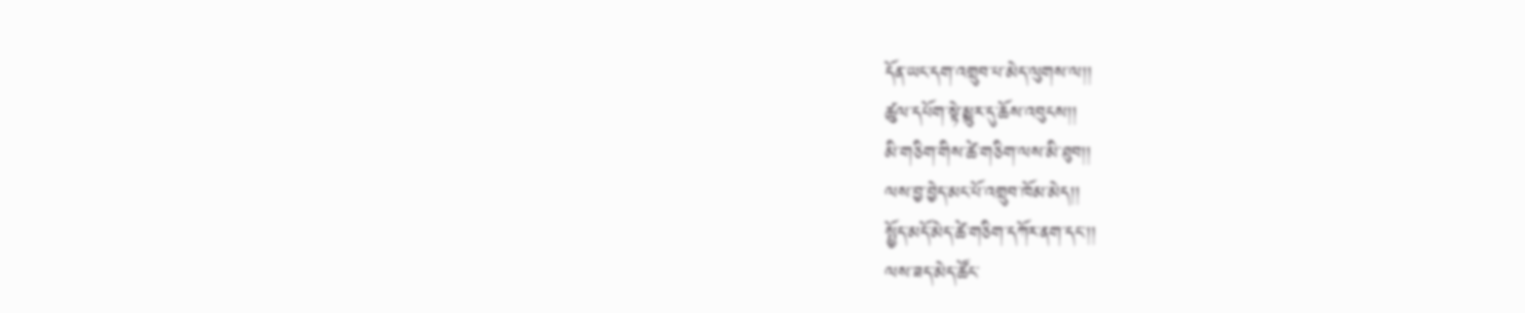དོན་ཡང་དག་འགྲུབ་པ་མེད་ལུགས་ལ།།
ཚུལ་དཔོག་སྟེ་མྱུར་དུ་ཆོས་འབུངས།།
མི་གཅིག་གིས་ཚེ་གཅིག་ལས་མི་ཐུབ།།
ལས་བྱ་བྱེད་མང་པོ་འགྲུབ་ཁོམ་མེད།།
སྤྱོད་མདོ་མེད་ཚེ་གཅིག་དཀོར་ནག་དང་།།
ལས་ཟད་མེད་ཚོང་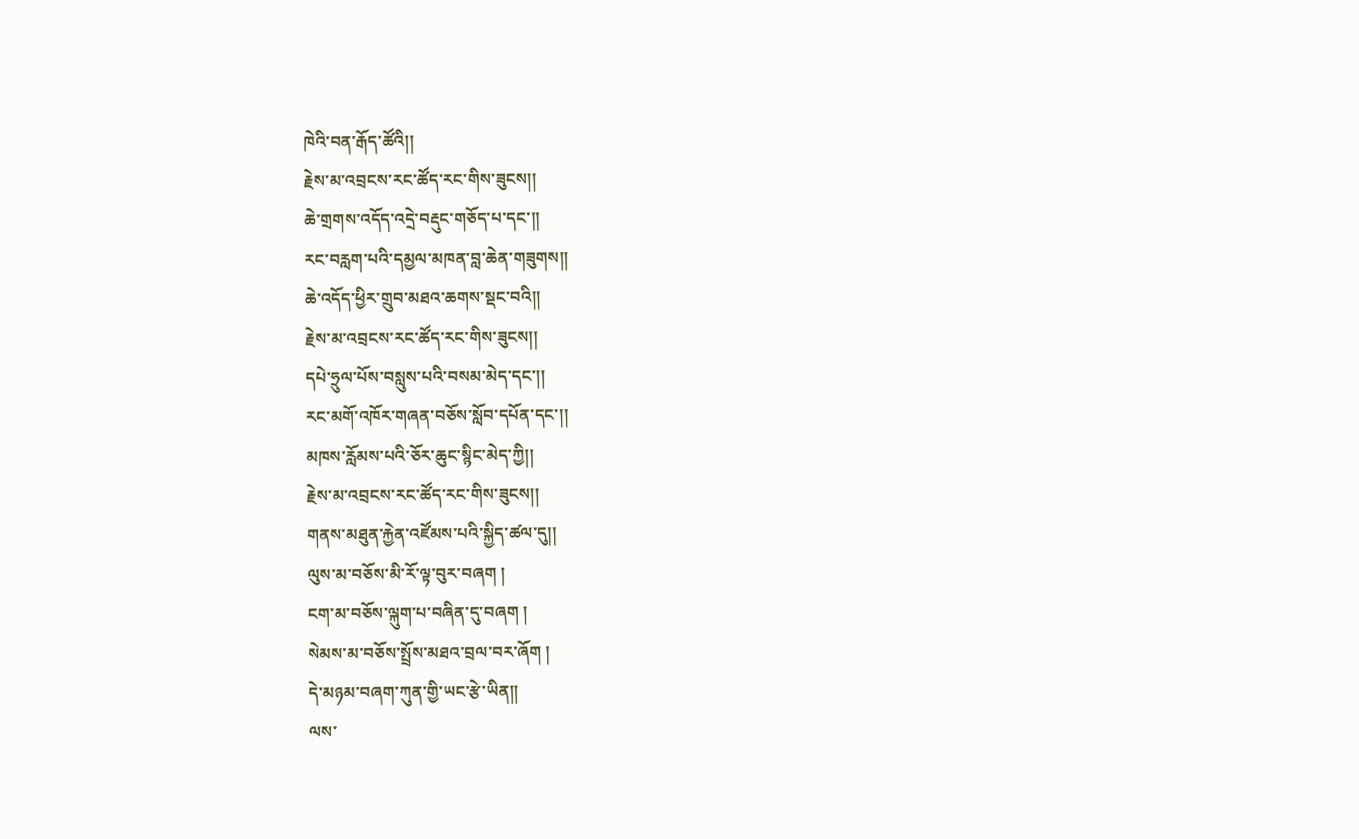ཁེའི་བན་རྒོད་ཚོའི།།
རྗེས་མ་འབྲངས་རང་ཚོད་རང་གིས་ཟུངས།།
ཆེ་གྲགས་འདོད་འདྲེ་བརྡུང་གཅོད་པ་དང་།།
རང་བརླག་པའི་དམྱལ་མཁན་བླ་ཆེན་གཟུགས།།
ཆེ་འདོད་ཕྱིར་གྲུབ་མཐའ་ཆགས་སྡང་བའི།།
རྗེས་མ་འབྲངས་རང་ཚོད་རང་གིས་ཟུངས།།
དཔེ་ཧྲུལ་པོས་བསླུས་པའི་བསམ་མེད་དང་།།
རང་མགོ་འཁོར་གཞན་བཅོས་སློབ་དཔོན་དང་།།
མཁས་རློམས་པའི་ཅོར་ཆུང་སྙིང་མེད་ཀྱི།།
རྗེས་མ་འབྲངས་རང་ཚོད་རང་གིས་ཟུངས།།
གནས་མཐུན་རྐྱེན་འཛོམས་པའི་སྐྱིད་ཚལ་དུ།།
ལུས་མ་བཅོས་མི་རོ་ལྟ་བུར་བཞག །
ངག་མ་བཅོས་ལྐུག་པ་བཞིན་དུ་བཞག །
སེམས་མ་བཅོས་སྤྲོས་མཐའ་བྲལ་བར་ཞོག །
དེ་མཉམ་བཞག་ཀུན་གྱི་ཡང་རྩེ་ཡིན།།
ལས་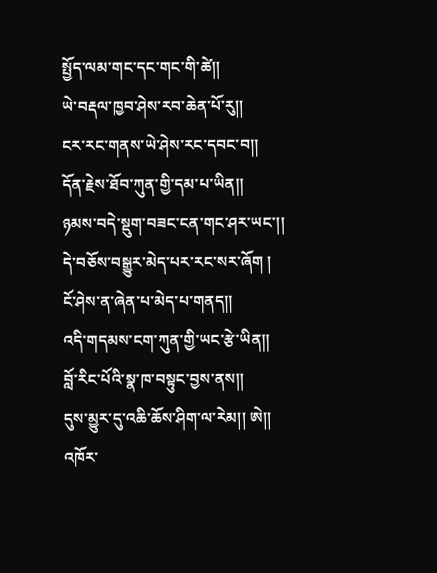སྤྱོད་ལམ་གང་དང་གང་གི་ཚེ།།
ཡེ་བརྡལ་ཁྱབ་ཤེས་རབ་ཆེན་པོ་རུ།།
ངར་རང་གནས་ཡེ་ཤེས་རང་དབང་བ།།
དོན་རྗེས་ཐོབ་ཀུན་གྱི་དམ་པ་ཡིན།།
ཉམས་བདེ་སྡུག་བཟང་ངན་གང་ཤར་ཡང་།།
དེ་བཅོས་བསྒྱུར་མེད་པར་རང་སར་ཞོག །
ངོ་ཤེས་ན་ཞེན་པ་མེད་པ་གནད།།
འདི་གདམས་ངག་ཀུན་གྱི་ཡང་རྩེ་ཡིན།།
བློ་རིང་པོའི་སྣ་ཁ་བསྟུང་བྱས་ནས།།
དུས་མྱུར་དུ་འཆི་ཆོས་ཤིག་ལ་རེམ།། ཨེ།།
འཁོར་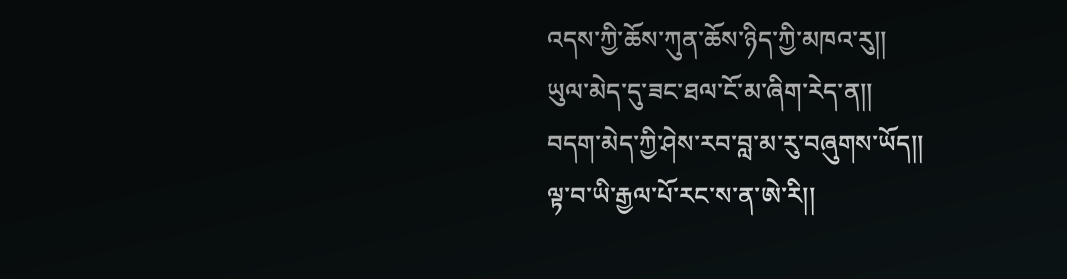འདས་ཀྱི་ཆོས་ཀུན་ཆོས་ཉིད་ཀྱི་མཁའ་རུ།།
ཡུལ་མེད་དུ་ཟང་ཐལ་ངོ་མ་ཞིག་རེད་ན།།
བདག་མེད་ཀྱི་ཤེས་རབ་བླ་མ་རུ་བཞུགས་ཡོད།།
ལྟ་བ་ཡི་རྒྱལ་པོ་རང་ས་ན་ཨེ་རི།།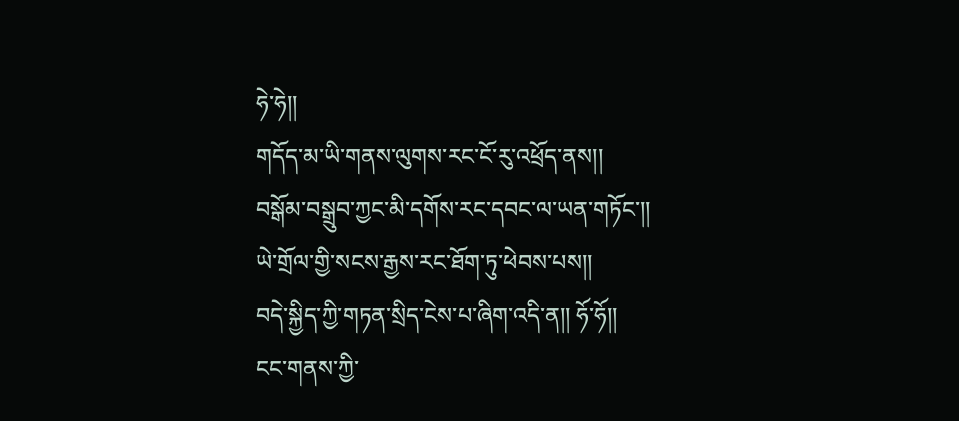ཧེ་ཧེ།།
གདོད་མ་ཡི་གནས་ལུགས་རང་ངོ་རུ་འཕྲོད་ནས།།
བསྒོམ་བསྒྲུབ་ཀྱང་མི་དགོས་རང་དབང་ལ་ཡན་གཏོང་།།
ཡེ་གྲོལ་གྱི་སངས་རྒྱས་རང་ཐོག་ཏུ་ཕེབས་པས།།
བདེ་སྐྱིད་ཀྱི་གཏན་སྲིད་ངེས་པ་ཞིག་འདི་ན།། ཧོ་ཧོ།།
ངང་གནས་ཀྱི་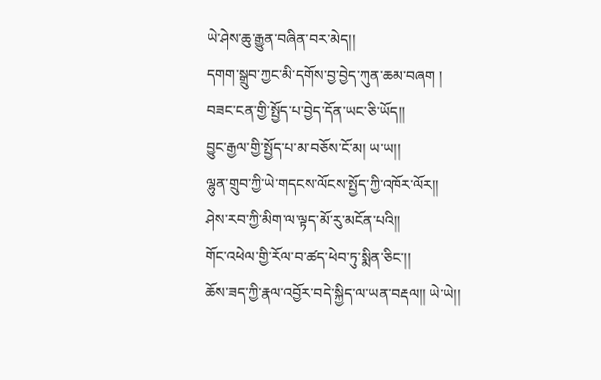ཡེ་ཤེས་ཆུ་རྒྱུན་བཞིན་བར་མེད།།
དགག་སྒྲུབ་ཀྱང་མི་དགོས་བྱ་བྱེད་ཀུན་ཆམ་བཞག །
བཟང་ངན་གྱི་སྤྱོད་པ་བྱེད་དོན་ཡང་ཅི་ཡོད།།
བྱུང་རྒྱལ་གྱི་སྤྱོད་པ་མ་བཅོས་ངོ་མ། ཡ་ཡ།།
ལྷུན་གྲུབ་ཀྱི་ཡེ་གདངས་ལོངས་སྤྱོད་ཀྱི་འཁོར་ལོར།།
ཤེས་རབ་ཀྱི་མིག་ལ་ལྟད་མོ་རུ་མངོན་པའི།།
གོང་འཕེལ་གྱི་རོལ་བ་ཚད་ཕེབ་ཏུ་སྨིན་ཅིང་།།
ཆོས་ཟད་ཀྱི་རྣལ་འབྱོར་བདེ་སྐྱིད་ལ་ཡན་བརྡལ།། ཡེ་ཡེ།།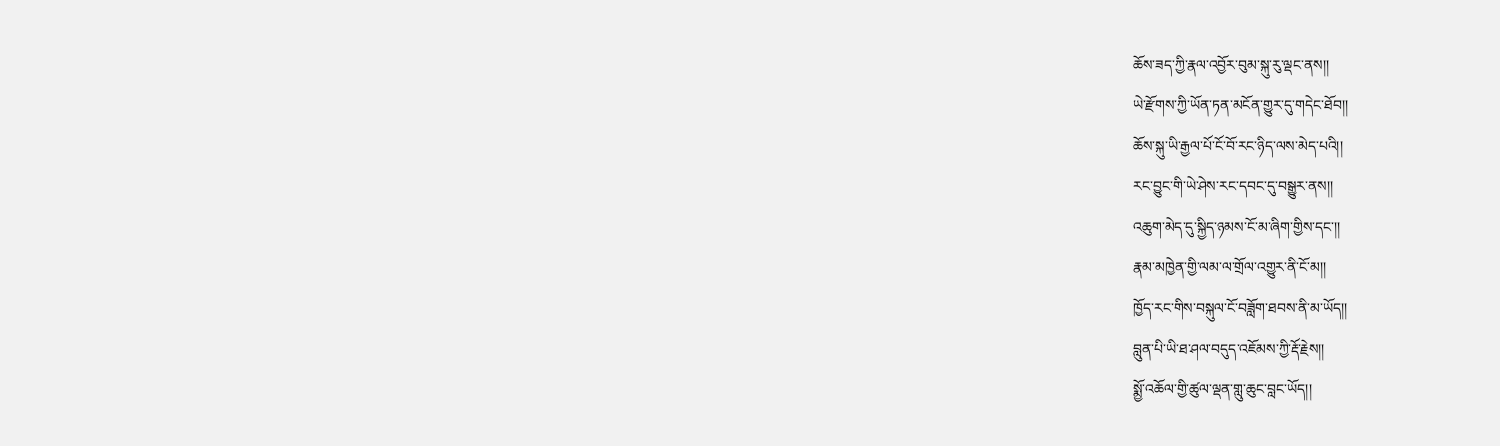ཆོས་ཟད་ཀྱི་རྣལ་འབྱོར་བུམ་སྐུ་རུ་ལྡང་ནས།།
ཡེ་རྫོགས་ཀྱི་ཡོན་ཏན་མངོན་གྱུར་དུ་གདེང་ཐོབ།།
ཆོས་སྐུ་ཡི་རྒྱལ་པོ་ངོ་བོ་རང་ཉིད་ལས་མེད་པའི།།
རང་བྱུང་གི་ཡེ་ཤེས་རང་དབང་དུ་བསྒྱུར་ནས།།
འཆུག་མེད་དུ་སྐྱིད་ཉམས་ངོ་མ་ཞིག་གྱིས་དང་།།
རྣམ་མཁྱེན་གྱི་ལམ་ལ་གྲོལ་འགྱུར་ནི་ངོ་མ།།
ཁྱོད་རང་གིས་བསྐུལ་ངོ་བཟློག་ཐབས་ནི་མ་ཡོད།།
བླུན་པི་ཡི་ཐ་ཤལ་བདུད་འཇོམས་ཀྱི་རྡོ་རྗེས།།
སྨྱོ་འཆོལ་གྱི་ཚུལ་ལྡན་གླུ་ཆུང་བླང་ཡོད།།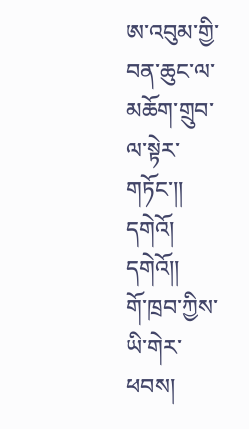ཨ་འབུམ་གྱི་བན་ཆུང་ལ་མཆོག་གྲུབ་ལ་སྟེར་གཏོང་།།
དགེའོ། དགེའོ།།
གོ་ཁྲབ་ཀྱིས་ཡི་གེར་ཕབས།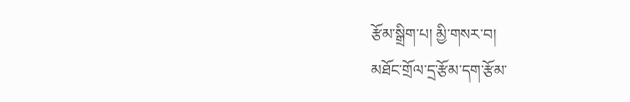རྩོམ་སྒྲིག་པ། མྱི་གསར་བ།
མཐོང་གྲོལ་དྲ་རྩོམ་དག་རྩོམ་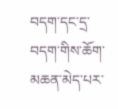བདག་དང་དྲ་བདག་གིས་ཆོག་མཆན་མེད་པར་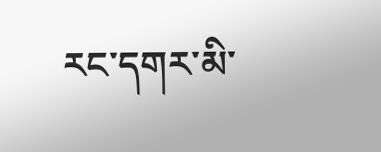རང་དགར་མི་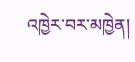འཁྱེར་བར་མཁྱེན།